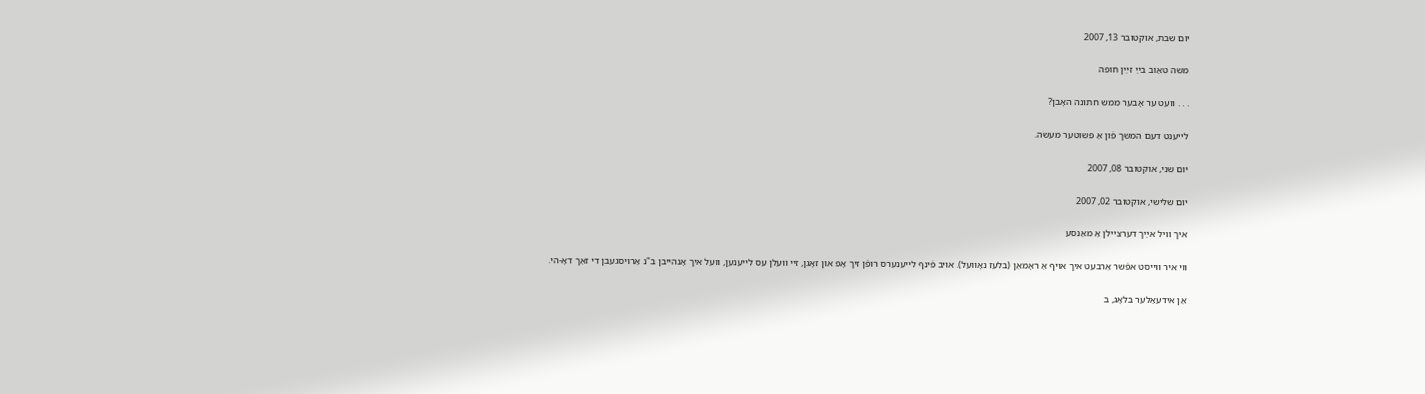יום שבת, אוקטובר 13, 2007

משה טאַוב בײַ זײַן חופּה

. . . וועט ער אָבער ממש חתונה האָבן?

לייענט דעם המשך פֿון אַ פּשוטער מעשׂה.

יום שני, אוקטובר 08, 2007

יום שלישי, אוקטובר 02, 2007

איך וויל אײַך דערציילן אַ מאַנסע

ווי איר ווייסט אפֿשר אַרבעט איך אויף אַ ראָמאַן (בלעז נאָוועל). אויב פֿינף לייענערס רופֿן זיך אָפּ און זאָגן, זיי וועלן עס לייענען, וועל איך אָנהייבן ב"נ אַרויסגעבן די זאַך דאָ-הי.

אַן אידעאַלער בלאָג, ב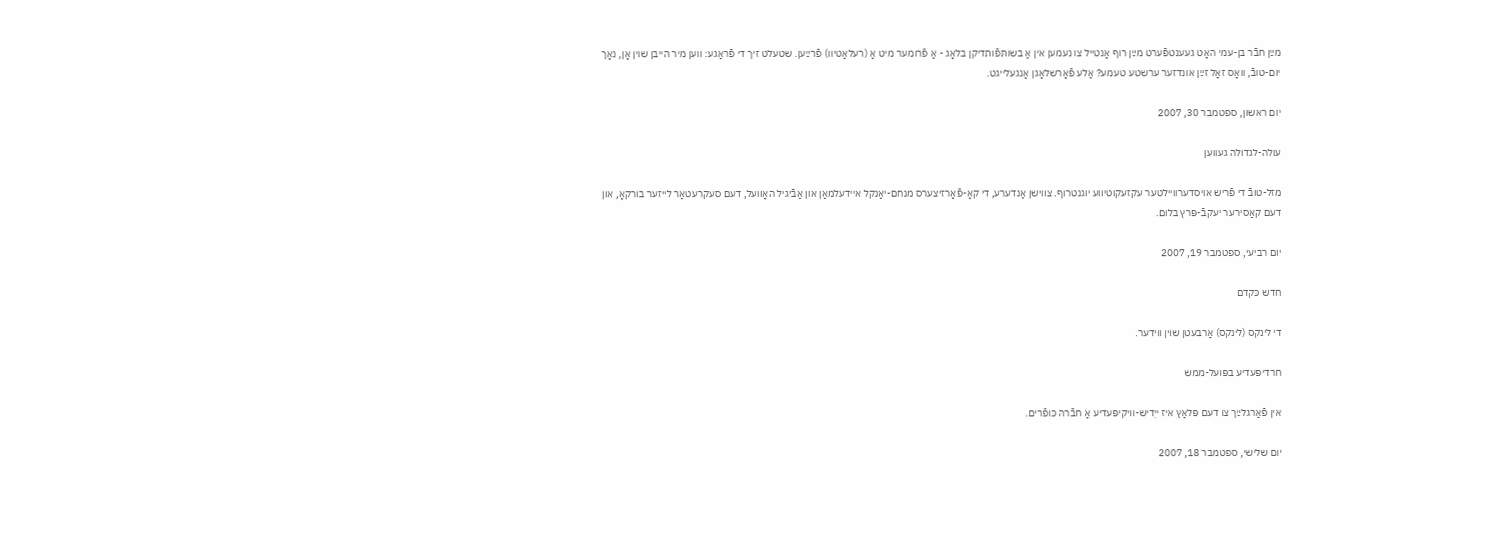מײַן חבֿר בן-עמי האָט געענטפֿערט מײַן רוף אָנטייל צו נעמען אין אַ בשותּפֿותדיקן בלאָג - אַ פֿרומער מיט אַ (רעלאַטיוו) פֿרײַען. שטעלט זיך די פֿראַגע: ווען מיר הייבן שוין אָן, נאָך יום-טובֿ, וואָס זאָל זײַן אונדזער ערשטע טעמע? אַלע פֿאָרשלאָגן אָנגעלייגט.

יום ראשון, ספטמבר 30, 2007

עולה-לגדולה געווען

מזל-טובֿ די פֿריש אויסדערוויילטער עקזעקוטיווע יוגנטרוף. צווישן אַנדערע, די קאָ-פֿאָרזיצערס מנחם-יאַנקל איידעלמאַן און אַבֿיגיל האָוועל, דעם סעקרעטאַר לייזער בורקאָ, און דעם קאַסירער יעקבֿ-פּרץ בלום.

יום רביעי, ספטמבר 19, 2007

חדש כּקדם

די לינקס (לינקס) אַרבעטן שוין ווידער.

חרדיפּעדיע בפּועל-ממש

אין פֿאַרגלײַך צו דעם פּלאַץ איז ייִדיש-וויקיפּעדיע אַ חבֿרה כּופֿרים.

יום שלישי, ספטמבר 18, 2007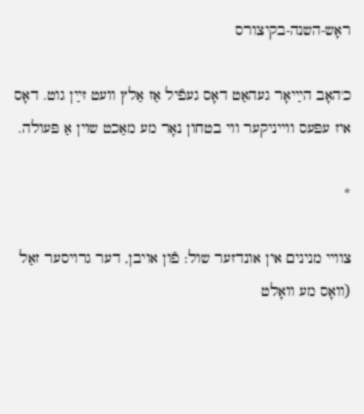ראָש-השנה-בקיצורס

כ'האָב הײַיאָר געהאַט דאָס געפֿיל אַז אַלץ וועט זײַן גוט. דאָס איז עפּעס ווייניקער ווי בטחון נאָר מע מאַכט שוין אַ פּעולה.

*

צוויי מנינים אין אונדזער שול: פֿון אויבן, דער גרויסער זאַל (וואָס מע וואָלט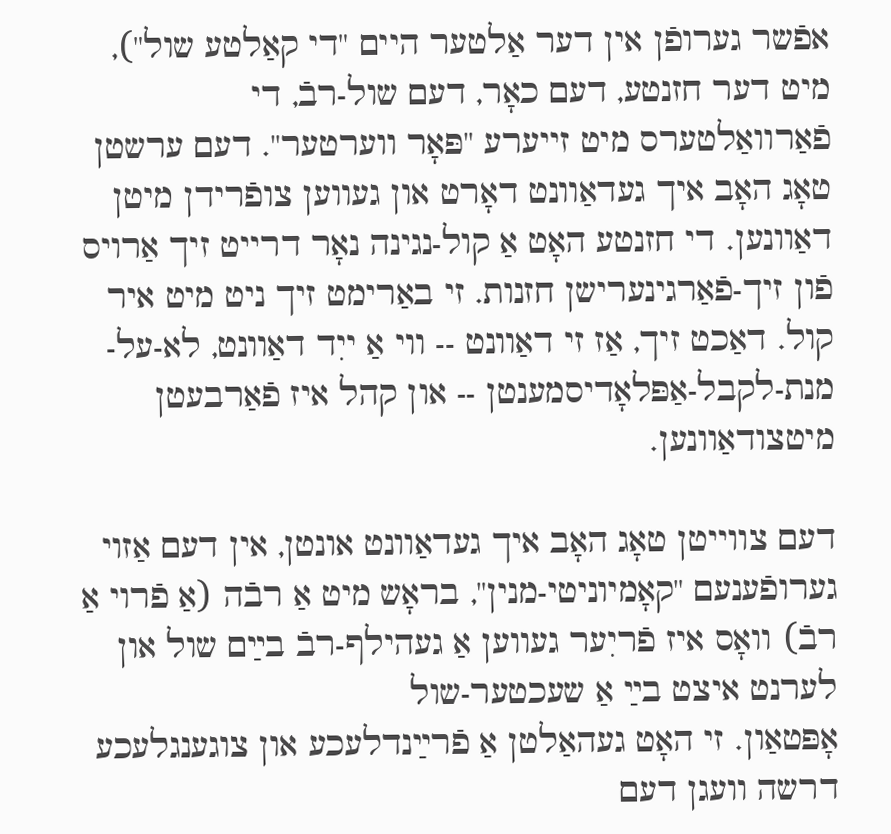אפֿשר גערופֿן אין דער אַלטער היים "די קאַלטע שול"), מיט דער חזנטע, דעם כאָר, דעם שול-רבֿ, די פֿאַרוואַלטערס מיט זייערע "פּאָר ווערטער". דעם ערשטן טאָג האָב איך געדאַוונט דאָרט און געווען צופֿרידן מיטן דאַוונען. די חזנטע האָט אַ קול-נגינה נאָר דרייט זיך אַרויס פֿון זיך-פֿאַרגינערישן חזנות. זי באַרימט זיך ניט מיט איר קול. דאַכט זיך, אַז זי דאַוונט -- ווי אַ ייִד דאַוונט, לא-על-מנת-לקבל-אַפּלאָדיסמענטן -- און קהל איז פֿאַרבעטן מיטצודאַוונען.

דעם צווייטן טאָג האָב איך געדאַוונט אונטן, אין דעם אַזוי גערופֿענעם "קאָמיוניטי-מנין", בראָש מיט אַ רבֿה (אַ פֿרוי אַ רבֿ) וואָס איז פֿריִער געווען אַ געהילף-רבֿ בײַם שול און לערנט איצט בײַ אַ שעכטער-שול
אָפּטאַון. זי האָט געהאַלטן אַ פֿרײַנדלעכע און צוגענגלעכע דרשה וועגן דעם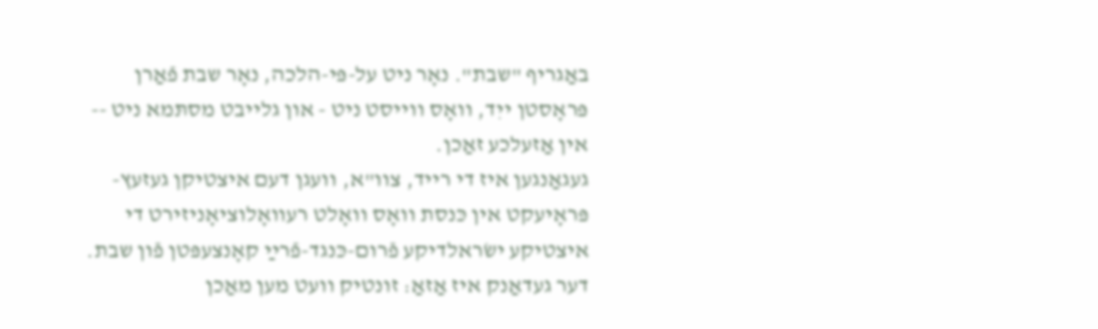באַגריף "שבת". נאָר ניט על-פּי-הלכה, נאָר שבת פֿאַרן פּראָסטן ייִד, וואָס ווייסט ניט - און גלייבט מסתּמא ניט -- אין אַזעלכע זאַכן.
געגאַנגען איז די רייד, צוו"א, וועגן דעם איצטיקן געזעץ-פּראָיעקט אין כּנסת וואָס וואָלט רעוואָלוציאָניזירט די איצטיקע ישׂראלדיקע פֿרום-כּנגד-פֿרײַ קאָנצעפּטן פֿון שבת. דער געדאַנק איז אַזאַ: זונטיק וועט מען מאַכן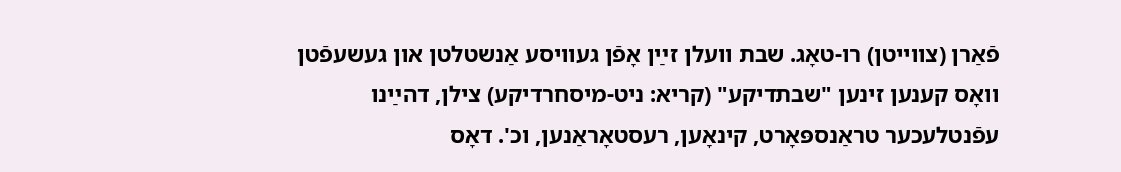פֿאַרן (צווייטן) רו-טאָג. שבת וועלן זײַן אָפֿן געוויסע אַנשטלטן און געשעפֿטן וואָס קענען זינען "שבתדיקע" (קריא: ניט-מיסחרדיקע) צילן, דהײַנו עפֿנטלעכער טראַנספּאָרט, קינאָען, רעסטאָראַנען, וכ'. דאָס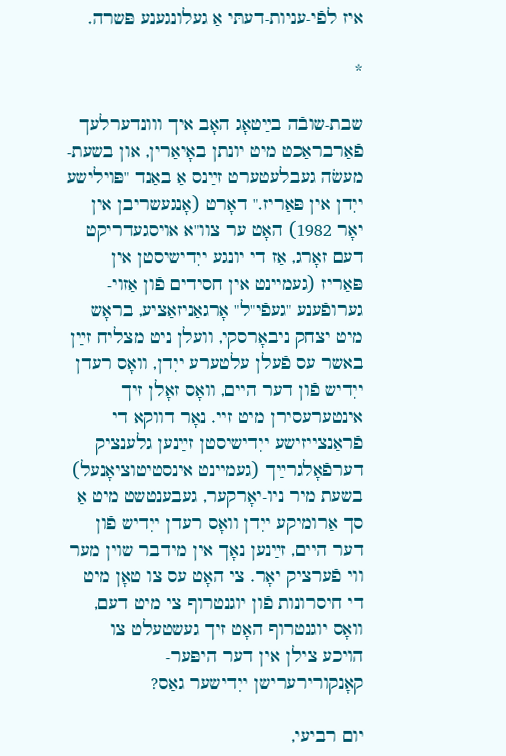איז לפֿי-עניות-דעתּי אַ געלונגענע פּשרה.

*

שבת-שובֿה בײַטאָג האָב איך ווונדערלעך פֿאַרבראַכט מיט יונתן באָיאַרין, און בשעת-מעשׂה געבלעטערט זײַנס אַ באַנד "פּוילישע ייִדן אין פּאַריז." דאָרט (אָנגעשריבן אין יאָר 1982) האָט ער צוו"א אויסגעדריקט דעם זאָרג, אַז די יונגע ייִדישיסטן אין פּאַריז (געמיינט אין חסידים פֿון אַזוי-גערופֿענע "געפֿי"ל" אָרגאַניזאַציע, בראָש מיט יצחק ניבאָרסקי, וועלן ניט מצליח זײַן באשר עס פֿעלן עלטערע ייִדן, וואָס רעדן ייִדיש פֿון דער היים, וואָס זאָלן זיך אינטערעסירן מיט זיי. נאָר דווקא די פֿראַנצייזישע ייִדישיסטן זײַנען גלענציק דערפֿאָלגרײַך (געמיינט אינסטיטוציאָנעל) בשעת מיר ניו-יאָרקער, געבענטשט מיט אַ סך אַרומיקע ייִדן וואָס רעדן ייִדיש פֿון דער היים, זײַנען נאָך אין מידבר שוין מער ווי פֿערציק יאָר. צי האָט עס צו טאָן מיט די חיסרונות פֿון יוגנטרוף צי מיט דעם, וואָס יוגנטרוף האָט זיך געשטעלט צו הויכע צילן אין דער היפּער-קאָנקורירערישן ייִדישער גאַס?

יום רביעי,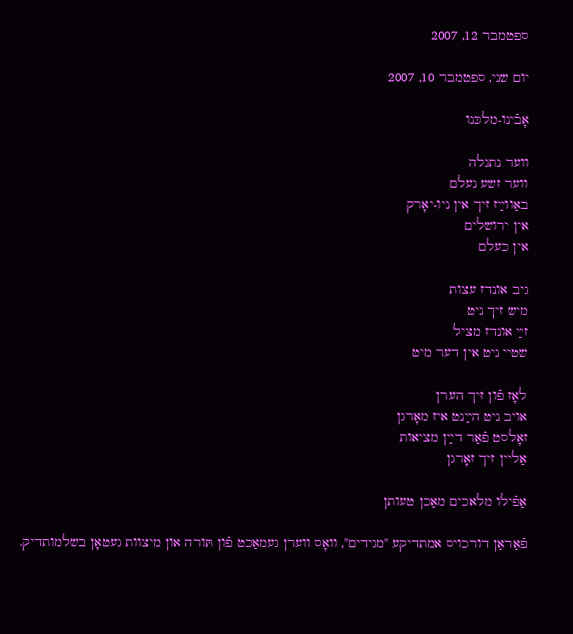ספטמבר 12, 2007

יום שני, ספטמבר 10, 2007

אָבֿינו-מלכּנו

ווער נתגלה
ווער זשע נעלם
באַווײַז זיך אין ניו-יאָרק
אין ירושלים
אין כעלם

גיב אונדז עצות
מיש זיך ניט
זײַ אונדז מציל
שטיי ניט אין דער מיט

לאָז פֿון זיך הערן
אויב ניט הײַנט איז מאָרגן
זאָלסט פֿאַר דײַן מציאות
אַליין זיך זאָרגן

אַפֿילו מלאכים מאַכן טעותן

פֿאַראַן דורכויס אמתדיקע "מגידים", וואָס ווערן געמאַכט פֿון תּורה און מיצוות געטאָן בשלמותדיק.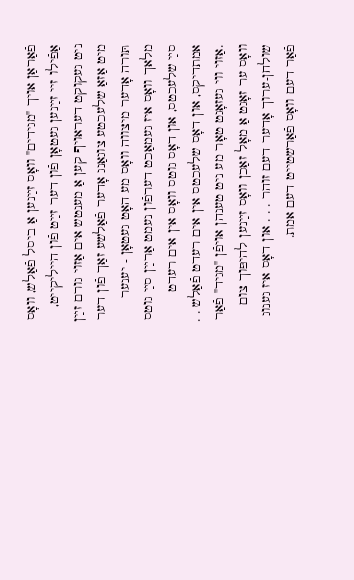פֿאַראַן אויך "מגידים" וואָס זײַנען אַ ביסל פֿאַלש, וואָס אַפֿילו זיי זײַנען געטאָן פֿון דער זײַט פֿון הייליקייט, ניט געקוקט דעראויף קען אַ מענטש אים אַזוי גורם זײַן מיט אַזאַ שלעכטע צוגאַנג אָדער פֿאַלשע זאַך פֿון דער תּורה אָדער מיצווה וואָס מע האָט געטאָן - יענער מלאך וואָס איז געמאַכט דערפֿון נעמט אַרײַן סײַ גוטס סײַ שלעכטס, און דאָס גוטס וואָס אין אים רעדט אמתדיקס, און דאָס שלעכטס אין אים רעדט פֿאַלש . . .אַזוי ווי געזאָגט טאָר מע ניט טענהן אויפֿן "מגיד" פֿאַר וואָס ער זאָגט אַ מאָל זאַכן וואָס זײַנען להיפּוך צום שולחן-ערוך אָדער דעם זוהר . . . און דאָס איז גענוג פֿאַר דעם וואָס פֿאַרשטייט דעם אמת.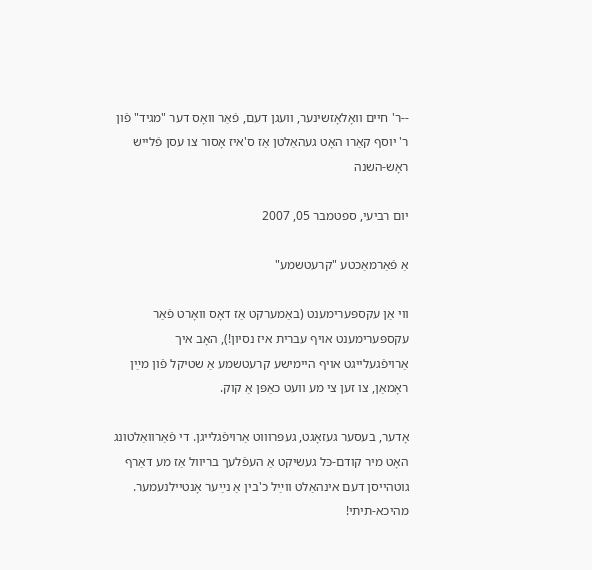--ר' חיים וואָלאָזשינער, וועגן דעם, פֿאַר וואָס דער "מגיד" פֿון ר' יוסף קאַרו האָט געהאַלטן אַז ס'איז אָסור צו עסן פֿלייש ראָש-השנה

יום רביעי, ספטמבר 05, 2007

אַ פֿאַרמאַכטע "קרעטשמע"

ווי אַן עקספּערימענט (באַמערקט אַז דאָס וואָרט פֿאַר עקספּערימענט אויף עברית איז נסיון!), האָב איך אַרויפֿגעלייגט אויף היימישע קרעטשמע אַ שטיקל פֿון מײַן ראָמאַן, צו זען צי מע וועט כאַפּן אַ קוק.

אָדער, בעסער געזאָגט, געפּרוווט אַרויפֿגלייגן. די פֿאַרוואַלטונג האָט מיר קודם-כּל געשיקט אַ העפֿלעך בריוול אַז מע דאַרף גוטהייסן דעם אינהאַלט ווײַל כ'בין אַ נײַער אָנטיילנעמער. מהיכא-תיתי!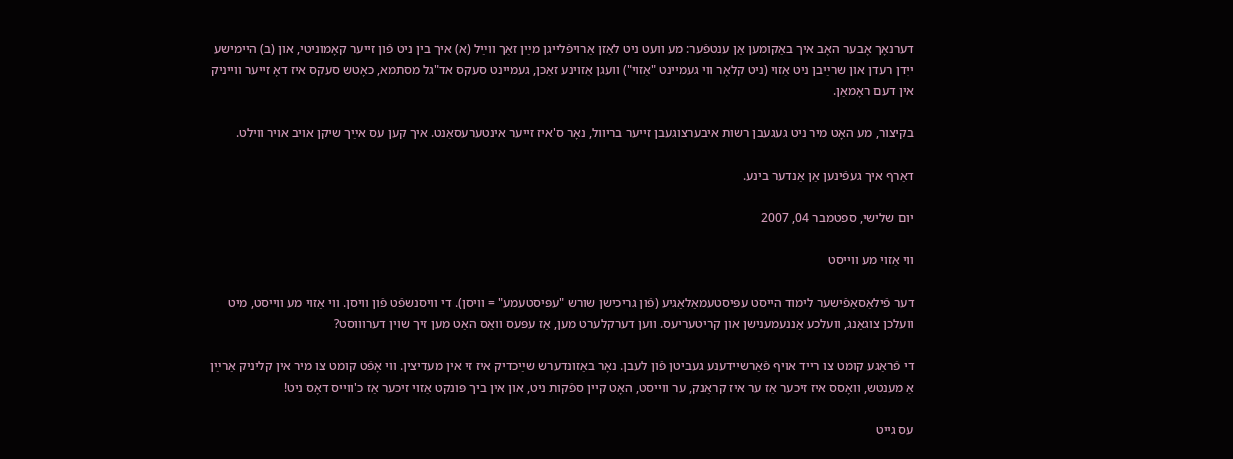דערנאָך אָבער האָב איך באַקומען אַן ענטפֿער: מע וועט ניט לאַזן אַרויפֿלייגן מײַן זאַך ווײַל (א) איך בין ניט פֿון זייער קאָמוניטי, און (ב) היימישע ייִדן רעדן און שרײַבן ניט אַזוי (ניט קלאָר ווי געמיינט "אַזוי") וועגן אַזוינע זאַכן, געמיינט סעקס אד"גל מסתמא, כאָטש סעקס איז דאָ זייער ווייניק אין דעם ראָמאַן.

בקיצור, מע האָט מיר ניט געגעבן רשות איבערצוגעבן זייער בריוול, נאָר ס'איז זייער אינטערעסאַנט. איך קען עס אײַך שיקן אויב אויר ווילט.

דאַרף איך געפֿינען אַן אַנדער בינע.

יום שלישי, ספטמבר 04, 2007

ווי אַזוי מע ווייסט

דער פֿילאַסאַפֿישער לימוד הייסט עפּיסטעמאַלאַגיע (פֿון גריכישן שורש "עפּיסטעמע" = וויסן). די וויסנשפֿט פֿון וויסן. ווי אַזוי מע ווייסט, מיט וועלכן צוגאַנג, וועלכע אַננעמענישן און קריטעריעס. ווען דערקלערט מען, אַז עפּעס וואַס האַט מען זיך שוין דערוווסט?

די פֿראַגע קומט צו רייד אויף פֿאַרשיידענע געביטן פֿון לעבן. נאָר באַזונדערש שײַכדיק איז זי אין מעדיצין. ווי אָפֿט קומט צו מיר אין קליניק אַרײַן אַ מענטש, וואָסס איז זיכער אַז ער איז קראַנק, ער ווייסט, האָט קיין ספֿקות ניט, און אין ביך פּונקט אַזוי זיכער אַז כ'ווייס דאָס ניט!

עס גייט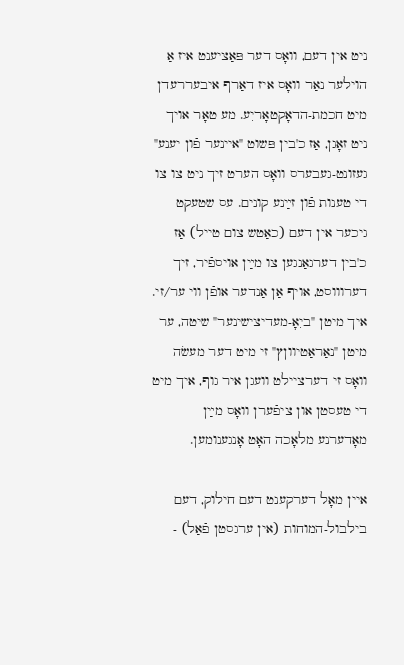ניט אין דעם, וואָס דער פּאַציענט איז אַ הוילער נאַר וואָס איז דאַרף איבעררעדן מיט חכמת-הדאָקטאָריִע. מע טאָר אויך ניט זאָגן, אַז כ'בין פּשוט "איינער פֿון יענע" געזונט-געבערס וואָס הערט זיך ניט צו צו די טענות פֿון זײַנע קונים. עס שטעקט גיכער אין דעם (כאַטש צום טייל) אַז כ'בין דערגאַנגען צו מײַן אויספֿיר, זיך דערוווסט, אויף אַן אַנדער אופֿן ווי ער/זי. איך מיטן "ביִאָ-מעדיצישינער" שיטה, ער מיטן "נאַראַטיווןץ" זי מיט דער מעשׂה וואָס זי דערציילט וועגן איר גוף, איך מיט די טעסטן און ציפֿערן וואָס מײַן מאָדערנע מלאָכה האָט אָנגענומען.

איין מאָל דערקענט דעם חילוק, דעם בילבול-המוחות (אין ערגסטן פֿאַל) -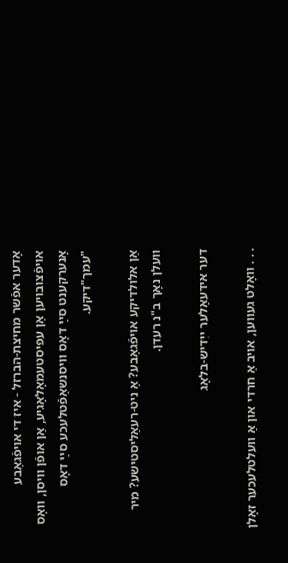אָדער אפֿשר מחיצת-הברזל - איז די אויפֿגאַבע אויפֿצובויען אַן עפּיסטעמאָלאָגיע, אַן אופֿן וויסן, וואָס אָנערקענט סײַ דאָס וויסנשאַפֿטלעכע סײַ דאָס "עמך"דיקע.

אַן אלולדיקע אויפֿגאַבע? אַ ניט-רעאַליסטישע? מיר וועלן נאָך ב"נ רעדן.

דער אידעאַלער ייִדיש-בלאָג

. . . וואָלט געווען, אויב אַ חרדי און אַ וועלטלעכער זאָלן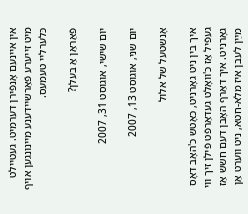אין איינעם אָנפֿירן דערמיט. געטיילט מיט זייערע פֿאַרשיידענע מיינונגען אויף כּלערליי טעמעס.

פֿאַראַן אַ בעלן?

יום שישי, אוגוסט 31, 2007

יום שני, אוגוסט 13, 2007

אָנשטעל של אלול

איך בין ניט גאָרניט, כאָטש כ'האָב דאָס געפֿיל אַז כ'וואָלט געדאַרפֿט פֿילן זיך ווי גאָרניט. איך דאַרף האָבן דעם חשש אַז מײַן לעבן איז מלא-חטא, ניט ווערט אַן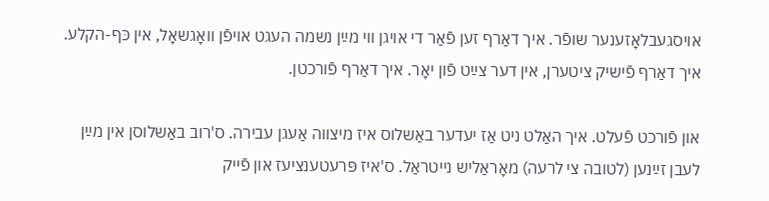אויסגעבלאָזענער שופֿר. איך דאַרף זען פֿאַר די אויגן ווי מײַן נשמה העגט אויפֿן וואָגשאָל, אין כּף-הקלע. איך דאַרף פֿישיק ציטערן, אין דער צײַט פֿון יאָר. איך דאַרף פֿורכטן.

און פֿורכט פֿעלט. איך האַלט ניט אַז יעדער באַשלוס איז מיצווה אַעגן עבירה. ס'רוב באַשלוסן אין מײַן לעבן זײַנען (לטובה צי לרעה) מאָראַליש נייטראַל. ס'איז פּרעטענציעז און פֿייק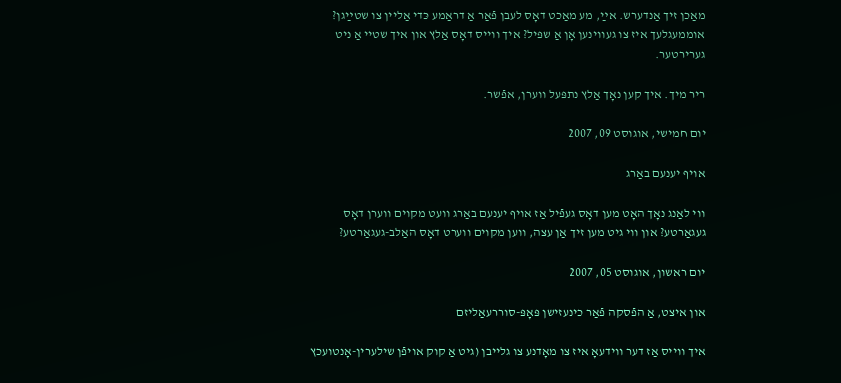מאַכן זיך אַנדערש. אײַ, מע מאַכט דאָס לעבן פֿאַר אַ דראַמע כּדי אַליין צו שטײַגן? אוממעגלעך איז צו געווינען אָן אַ שפּיל? איך ווייס דאָס אַלץ און איך שטיי אַ ניט גערירטער.

ריר מיך. איך קען נאָך אַלץ נתפּעל ווערן, אפֿשר.

יום חמישי, אוגוסט 09, 2007

אויף יענעם באַרג

ווי לאַנג נאָך האָט מען דאָס געפֿיל אַז אויף יענעם באַרג וועט מקוים ווערן דאָס געגאַרטע? און ווי גיט מען זיך אַן עצה, ווען מקוים ווערט דאָס האַלב-געגאַרטע?

יום ראשון, אוגוסט 05, 2007

און איצט, אַ הפֿסקה פֿאַר כינעזישן פּאָפּ-סוררעאַליזם

איך ווייס אַז דער ווידעאָ איז צו מאָדנע צו גלייבן (גיט אַ קוק אויפֿן שילערין-אָנטועכץ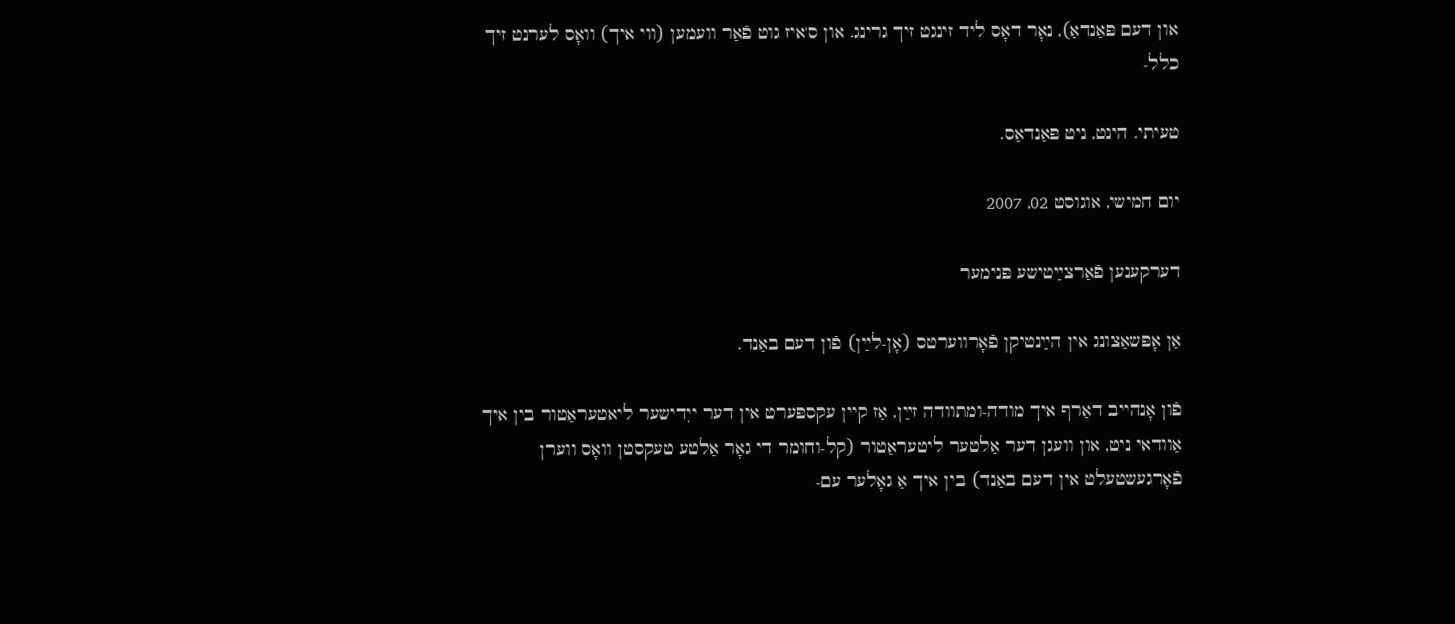און דעם פּאַנדאַ), נאָר דאָס ליד זינגט זיך גרינג. און ס'איז גוט פֿאַר וועמען (ווי איך) וואָס לערנט זיך כלל-

טעיתי. הינט, ניט פּאַנדאַס.

יום חמישי, אוגוסט 02, 2007

דערקענען פֿאַרצײַטישע פּנימער

אַן אָפּשאַצונג אין הײַנטיקן פֿאָרווערטס (אָן-לײַן) פֿון דעם באַנד.

פֿון אָנהייב דאַרף איך מודה-ומתוודה זײַן, אַז קיין עקספּערט אין דער ייִדישער ליאטעראַטור בין איך אַוודאי ניט, און וועגן דער אַלטער ליטעראַטור (קל-וחומר די גאָר אַלטע טעקסטן וואָס ווערן פֿאָרגעשטעלט אין דעם באַנד) בין איך אַ גאָלער עם-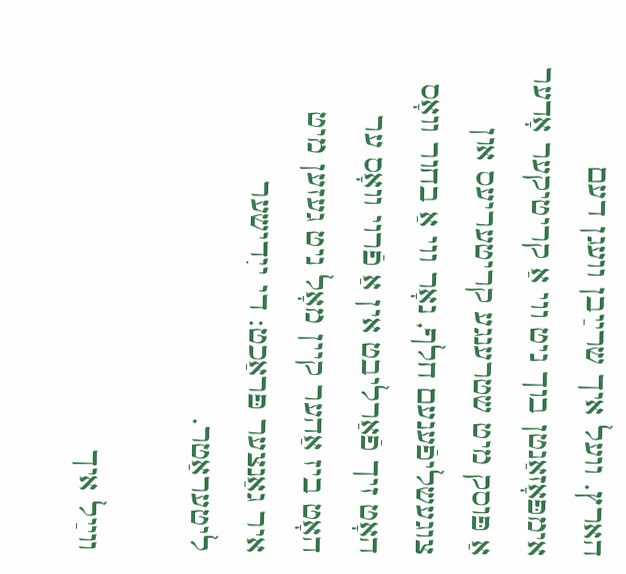הארץ. וועל איך שרײַבן וועגן דעם אימפּאָזאַנטן בוך ניט ווי אַ קריטיקער אָדער אַ פּוסק מיט שטרענגע קריטעריעס און צוגעשליפֿענעם חלף, נאָר ווי אַ בחור וואָס האָט זיך פֿאַרליבט אין אַ פֿרוי וואָס ער האָט ביז אַהער קיין מאָל ניט געזען מיט איר גאַנצער פּראַכט: די ייִדישער ליטעראַטר.

ווײַל איך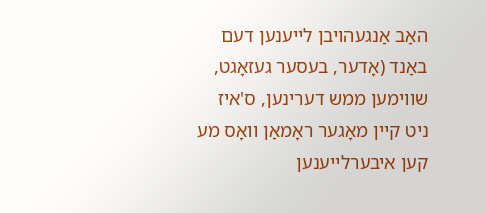האַב אַנגעהויבן לייענען דעם באַנד (אָדער, בעסער געזאָגט, שווימען ממש דערינען, ס'איז ניט קיין מאָגער ראָמאַן וואָס מע קען איבערלייענען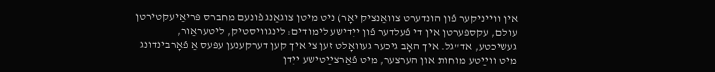אין ווייניקער פֿון הונדערט צוואַנציק יאָר) ניט מיטן צוגאַנג פֿונעם מחברס פּריאַיעקטירטן עולם, עקספּערטן אין די פֿעלדער פֿון ייִדישע לימודים: לינגוויסטיק, ליטעראַור, געשיכטע, אד"גל. איך האָב גיכער געוואָלט זען צי איך קען דערקענען עפּעס אַ פֿאָרבינדונג מיט ווײַטע מוחות און הערצער, מיט פֿאַרצײַטישע ייִדן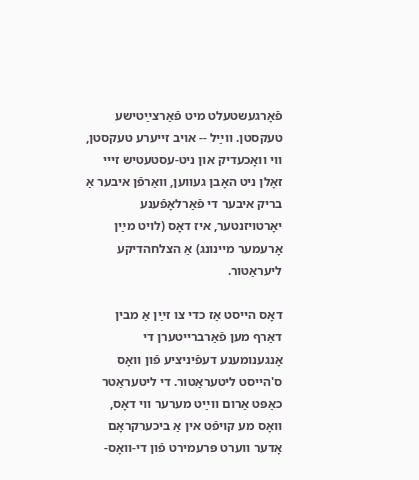פֿאָרגעשטעלט מיט פֿאַרצײַטישע טעקסטן. ווײַל -- אויב זייערע טעקסטן, ווי וואָכעדיק און ניט-עסטעטיש זייי זאָלן ניט האָבן געווען, וואַרפֿן איבער אַ בריק איבער די פֿאַרלאָפֿענע יאָרטויזנטער, איז דאָס (לויט מײַן אָרעמער מיינונג) אַ הצלחהדיקע ליעראַטור.

דאָס הייסט אַז כדי צו זײַן אַ מבין דאַרף מען פֿאַרברייטערן די אָנגענומענע דעפֿיניציע פֿון וואָס ס'הייסט ליטעראַטור. די ליטעראַטר כאַפּט אַרום ווײַט מערער ווי דאָס, וואָס מע קויפֿט אין אַ ביכערקראָם אָדער ווערט פּרעמירט פֿון די-וואָס-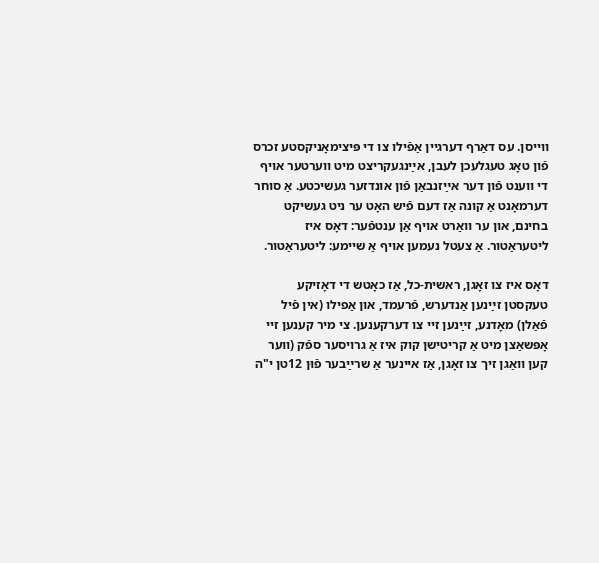ווייסן. עס דאַרף דערגיין אַפֿילו צו די פּיצימאָניקסטע זכרס פֿון טאָג טעגלעכן לעבן, אײַנגעקריצט מיט ווערטער אויף די ווענט פֿון דער אײַזנבאַן פֿון אונדזער געשיכטע. אַ סוחר דערמאָנט אַ קונה אַז דעם פֿיש האָט ער ניט געשיקט בחינם, און ער וואַרט אויף אַן ענטפֿער: דאָס איז ליטעראַטור. אַ צעטל נעמען אויף אַ שיימע: ליטעראַטור.

דאָס איז צו זאָגן, ראשית-כל, אַז כאָטש די דאָזיקע טעקסטן זײַנען אַנדערש, פֿרעמד, און אַפילו (אין פֿיל פֿאַלן) מאָדנע, זײַנען זיי צו דערקענען. צי מיר קענען זיי אָפּשאַצן מיט אַ קריטישן קוק איז אַ גרויסער ספֿק (ווער קען וואַגן זיך צו זאָגן, אַז איינער אַ שרײַבער פֿוּן 12טן י"ה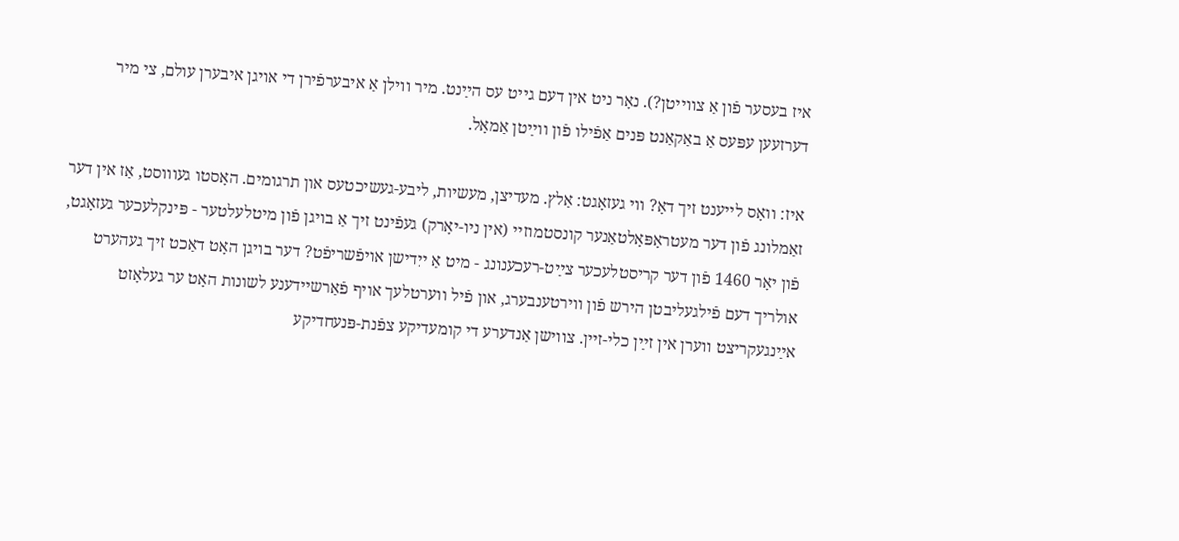איז בעסער פֿון אַ צווייטן?). נאָר ניט אין דעם גייט עס הײַנט. מיר ווילן אַ איבערפֿירן די אויגן איבערן עולם, צי מיר דערזעען עפּעס אַ באַקאַנט פּנים אַפֿילו פֿון ווײַטן אַמאָל.

איז: וואָס לייענט זיך דאָ? ווי געזאָגט: אַלץ. מעדיצן, מעשיות, ליבע-געשיכטעס און תרגומים. האָסטו געוווסט, אַז אין דער זאַמלונג פֿון דער מעטראָפּאָלטאַנער קונסטמוזיי (אין ניו-יאָרק) געפֿינט זיך אַ בויגן פֿון מיטלעלטער - פּינקלעכער געזאָגט, פֿון יאָר 1460 פֿון דער קריסטלעכער צײַט-רעכענונג - מיט אַ ייִדישן אויפֿשריפֿט? דער בויגן האָט דאַכט זיך געהערט אולריך דעם פֿילגעליבטן הירש פֿון ווירטענבערג, און פֿיל ווערטלעך אויף פֿאַרשיידענע לשונות האָט ער געלאָזט אײַנגעקריצט ווערן אין זײַן כלי-זיין. צווישן אַנדערע די קומעדיקע צפֿנת-פּנעחדיקע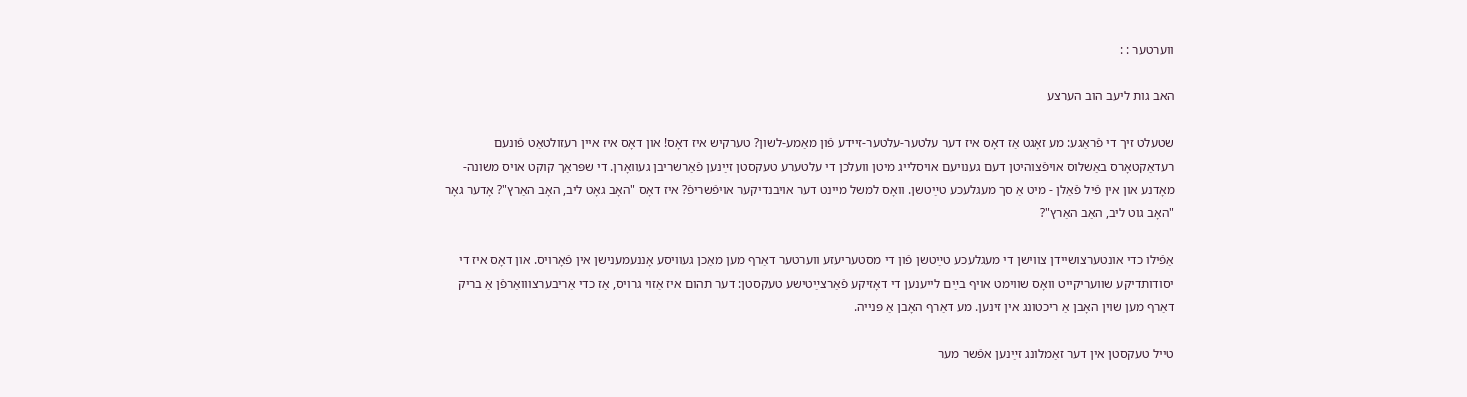ווערטער : :

האב גות ליעב הוב הערצע

שטעלט זיך די פֿראַגע: מע זאָגט אַז דאָס איז דער עלטער-עלטער-זיידע פֿון מאַמע-לשון? טערקיש איז דאָס! און דאָס איז איין רעזולטאַט פֿונעם רעדאַקטאָרס באַשלוס אויפֿצוהיטן דעם גענויעם אויסלייג מיטן וועלכן די עלטערע טעקסטן זײַנען פֿאַרשריבן געוואָרן. די שפּראַך קוקט אויס משונה-מאָדנע און אין פֿיל פֿאַלן - מיט אַ סך מעגלעכע טײַטשן. וואָס למשל מיינט דער אויבנדיקער אויפֿשריפֿ? איז דאָס "האָב גאָט ליב, האָב האַרץ"? אָדער גאָר "האָב גוט ליב, האַב האַרץ"?

אַפֿילו כדי אונטערצושיידן צווישן די מעגלעכע טײַטשן פֿון די מסטעריעזע ווערטער דאַרף מען מאַכן געוויסע אָננעמענישן אין פֿאָרויס. און דאָס איז די יסודותדיקע שוועריקייט וואָס שווימט אויף בײַם לייענען די דאָזיקע פֿאַרצײַטישע טעקסטן: דער תהום איז אַזוי גרויס, אַז כדי אַריבערצווואַרפֿן אַ בריק דאַרף מען שוין האָבן אַ ריכטונג אין זינען. מע דאַרף האָבן אַ פּנייה.

טייל טעקסטן אין דער זאַמלונג זײַנען אפֿשר מער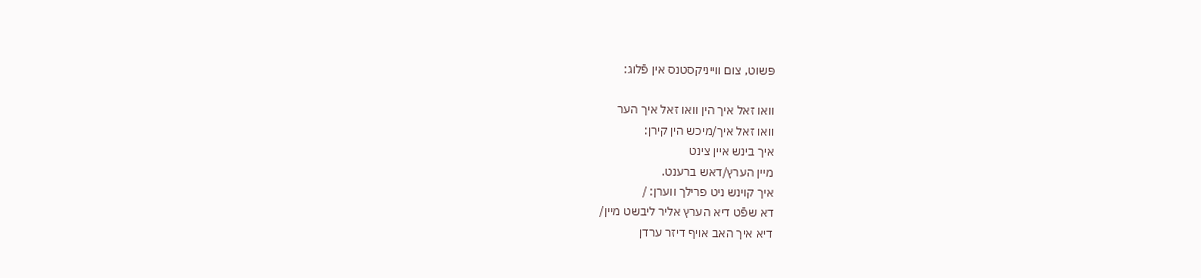פּשוט, צום ווייניקסטנס אין פֿלוג:

וואו זאל איך הין וואו זאל איך הער
וואו זאל איך/מיכש הין קירן:
איך בינש איין צינט
מיין הערץ/דאש ברענט.
איך קוינש ניט פרילך ווערן: /
דא שפֿט דיא הערץ אליר ליבשט מיין/
דיא איך האב אויף דיזר ערדן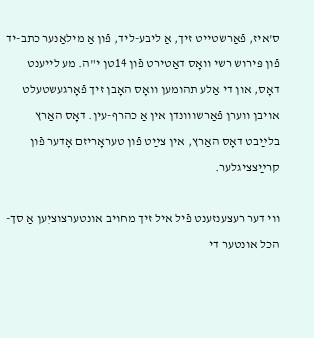ס'איז, פֿאַרשטייט זיך, אַ ליבע-ליד, פֿון אַ מילאַנער כתב-יד פֿון פּירוש רשי וואָס דאַטירט פֿון 14טן י"ה. מע לייענט דאָס, און די אַלע תהומען וואָס האָבן זיך פֿאָרגעשטעלט אויבן ווערן פֿאַרשווונדן אין אַ כהרף-עין. דאָס האַרץ בלײַבט דאָס האַרץ, אין צײַט פֿון טעראָריזם אָדער פֿון קרײַצציגלער.

ווי דער רעצענזענט פֿיל איל זיך מחויב אונטערצוציִען אַ סך-הכל אונטער די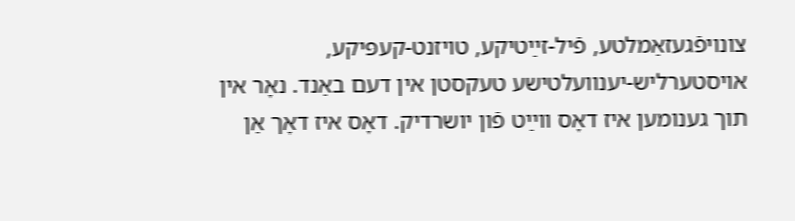צונויפֿגעזאַמלטע, פֿיל-זײַטיקע, טויזנט-קעפּיקע, אויסטערליש-יענוועלטישע טעקסטן אין דעם באַנד. נאָר אין תוך גענומען איז דאָס ווײַט פֿון יושרדיק. דאָס איז דאָך אַן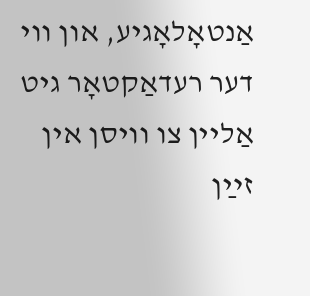אַנטאָלאָגיע, און ווי דער רעדאַקטאָר גיט אַליין צו וויסן אין זײַן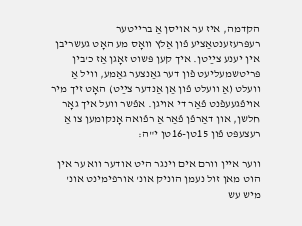הקדמה, איז ער אויסן אַ ברייטער רעפּרעזענטאַציע פֿון אַלץ וואָס מע האָט געשריבן אין יענע צײַטן. איך קען פּשוט זאָגן אַז כ'בין פּריטשמעליעט פֿון דער גאַנצער גאַמע, וויל אַ וועלט (אַ וועלט פֿון אַן אַנדער צײַט) האָט זיך מיר אויפֿגעעפֿנט פֿאַר די אויגן. אפֿשר וועל איך גאָר חלשן, און דאַרפֿן פֿאַר אַ רפֿואה אָנקומען צו אַ רעצעפּט פֿון 15טן-16טן י"ה:

ווער איין וורם אים וינגר היט אודער ווא ער אין הוט מאן זול נעמן הוניק אונ' אורפימינט אונ' מיש עש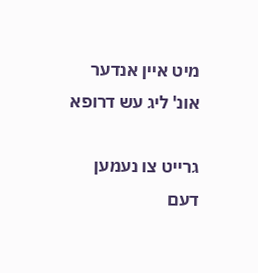מיט איין אנדער אונ' ליג עש דרופא

גרייט צו נעמען דעם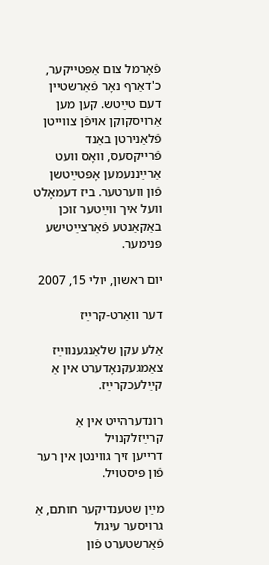פֿאָרמל צום אַפּטייקער, כ'דאַרף נאָר פֿאַרשטיין דעם טײַטש. קען מען אַרויסקוקן אויפֿן צווייטן פֿלאַנירטן באַנד פֿרייקסעס, וואָס וועט אַרײַננעמען אָפּטײַטשן פֿון ווערטער. ביז דעמאָלט וועל איך ווײַטער זוכן באַקאַנטע פֿאַרצײַטישע פּנימער.

יום ראשון, יולי 15, 2007

דער וואַרט-קרײַז

אַלע עקן שלאַנגענווײַז
צאַמגעקנאָדערט אין אַ קײַלעכקרײַז.

רונדערהייט אין אַ קרײַזלקנויל
דרייען זיך גווינטן אין רער פֿון פּיסטויל.

מײַן שטענדיקער חותם, אַ גרויסער עיגול
פֿאַרשטערט פֿון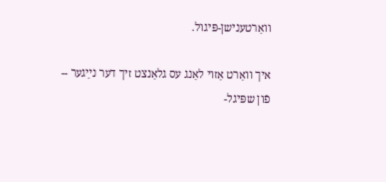וואַרטענישן-פּיגול.

איך וואַרט אַזוי לאַנג עס גלאַנצט זיך דער נײַגער --
פֿון שפּיגל-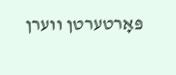פּאָרטערטן ווערן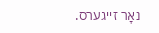נאָר זייגערס.